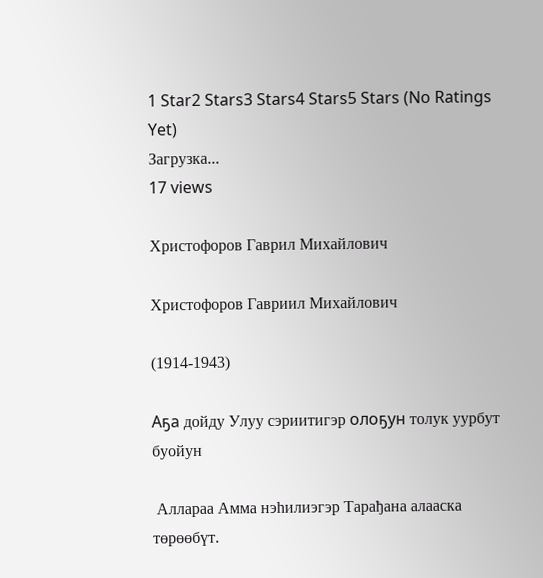1 Star2 Stars3 Stars4 Stars5 Stars (No Ratings Yet)
Загрузка...
17 views

Христофоров Гаврил Михайлович

Христофоров Гавриил Михайлович

(1914-1943)

Аҕа дойду Улуу сэриитигэр олоҕун толук уурбут буойун

 Аллараа Амма нэһилиэгэр Тарађана алааска төрөөбүт.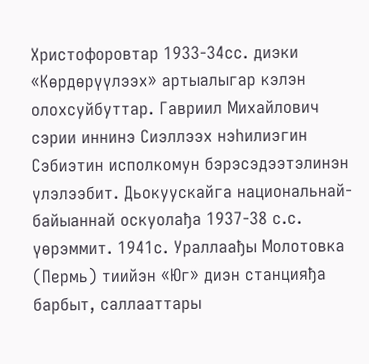Христофоровтар 1933-34сс. диэки «Көрдөрүүлээх» артыалыгар кэлэн  олохсуйбуттар. Гавриил Михайлович сэрии иннинэ Сиэллээх нэһилиэгин Сэбиэтин исполкомун бэрэсэдээтэлинэн үлэлээбит. Дьокуускайга национальнай-байыаннай оскуолађа 1937-38 с.с. үөрэммит. 1941с. Ураллаађы Молотовка (Пермь) тиийэн «Юг» диэн станцияђа барбыт, саллааттары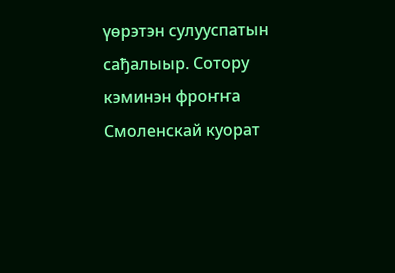үөрэтэн сулууспатын сађалыыр. Сотору кэминэн фроҥҥа Смоленскай куорат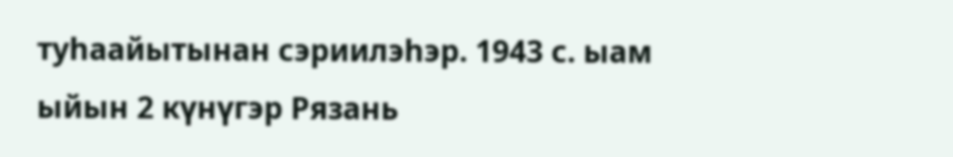туһаайытынан сэриилэһэр. 1943 с. ыам ыйын 2 күнүгэр Рязань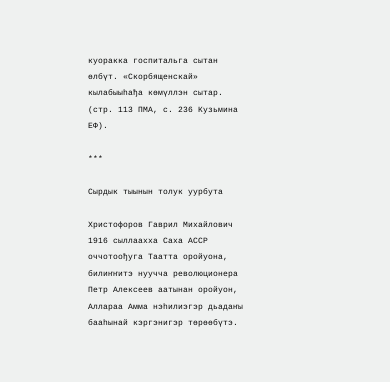куоракка госпитальга сытан  өлбүт. «Скорбященскай» кылабыыһађа көмүллэн сытар. (стр. 113 ПМА, с. 236 Кузьмина ЕФ).

***

Сырдык тыынын толук уурбута

Христофоров Гаврил Михайлович 1916 сыллаахха Саха АССР оччотоођуга Таатта оройуона, билиҥҥитэ нуучча революционера Петр Алексеев аатынан оройуон, Аллараа Амма нэһилиэгэр дьадаҥы бааһынай кэргэнигэр төрөөбүтэ.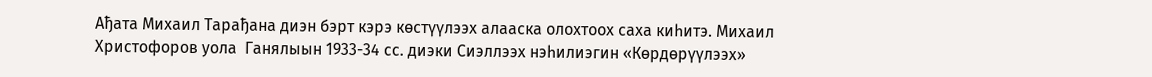Ађата Михаил Тарађана диэн бэрт кэрэ көстүүлээх алааска олохтоох саха киһитэ. Михаил Христофоров уола  Ганялыын 1933-34 сс. диэки Сиэллээх нэһилиэгин «Көрдөрүүлээх»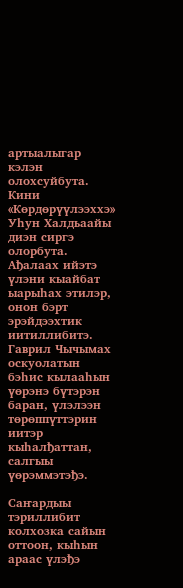артыалыгар кэлэн олохсуйбута. Кини «Көрдөрүүлээххэ» Уһун Халдьаайы диэн сиргэ олорбута. Ађалаах ийэтэ үлэни кыайбат ыарыһах этилэр, онон бэрт эрэйдээхтик иитиллибитэ. Гаврил Чычымах оскуолатын бэһис кылааһын үөрэнэ бүтэрэн баран, үлэлээн төрөппүттэрин иитэр кыһалђаттан, салгыы үөрэммэтэђэ.

Саҥардыы тэриллибит колхозка сайын оттоон, кыһын араас үлэђэ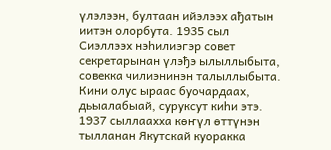үлэлээн, бултаан ийэлээх ађатын иитэн олорбута. 1935 сыл Сиэллээх нэһилиэгэр совет секретарынан үлэђэ ылыллыбыта, совекка чилиэнинэн талыллыбыта. Кини олус ыраас буочардаах, дьыалабыай, суруксут киһи этэ. 1937 сыллаахха көҥүл өттүнэн тылланан Якутскай куоракка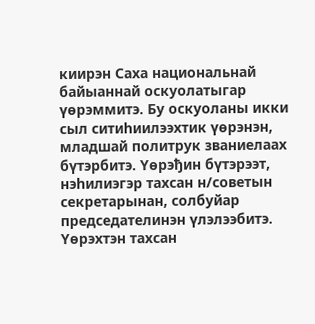киирэн Саха национальнай байыаннай оскуолатыгар үөрэммитэ. Бу оскуоланы икки сыл ситиһиилээхтик үөрэнэн, младшай политрук званиелаах бүтэрбитэ. Yөрэђин бүтэрээт, нэһилиэгэр тахсан н/советын секретарынан, солбуйар председателинэн үлэлээбитэ. Yөрэхтэн тахсан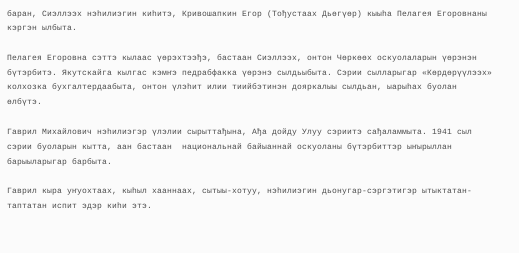баран, Сиэллээх нэһилиэгин киһитэ, Кривошапкин Егор (Тођустаах Дьөгүөр) кыыһа Пелагея Егоровнаны кэргэн ылбыта.

Пелагея Егоровна сэттэ кылаас үөрэхтээђэ, бастаан Сиэллээх, онтон Чөркөөх оскуолаларын үөрэнэн бүтэрбитэ. Якутскайга кылгас кэмҥэ педрабфакка үөрэнэ сылдьыбыта. Сэрии сылларыгар «Көрдөрүүлээх»  колхозка бухгалтердаабыта, онтон үлэһит илии тиийбэтинэн дояркалыы сылдьан, ыарыһах буолан  өлбүтэ.

Гаврил Михайлович нэһилиэгэр үлэлии сырыттађына, Ађа дойду Улуу сэриитэ сађаламмыта. 1941 сыл сэрии буоларын кытта, аан бастаан  национальнай байыаннай оскуоланы бүтэрбиттэр ыҥырыллан барыыларыгар барбыта.

Гаврил кыра уҥуохтаах, кыһыл хааннаах, сытыы-хотуу, нэһилиэгин дьонугар-сэргэтигэр ытыктатан-таптатан испит эдэр киһи этэ.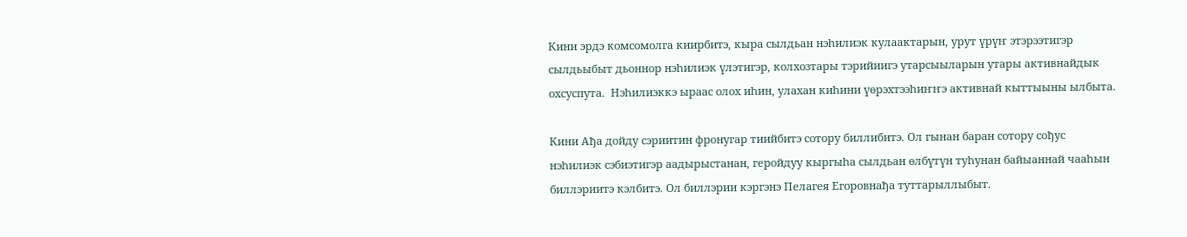Кини эрдэ комсомолга киирбитэ, кыра сылдьан нэһилиэк кулаактарын, урут үрүҥ этэрээтигэр сылдьыбыт дьоннор нэһилиэк үлэтигэр, колхозтары тэрийиигэ утарсыыларын утары активнайдык охсуспута.  Нэһилиэккэ ыраас олох иһин, улахан киһини үөрэхтээһиҥҥэ активнай кыттыыны ылбыта.

Кини Ађа дойду сэриитин фронугар тиийбитэ сотору биллибитэ. Ол гынан баран сотору сођус нэһилиэк сэбиэтигэр аадырыстанан, геройдуу кыргыһа сылдьан өлбүтүн туһунан байыаннай чааһын биллэриитэ кэлбитэ. Ол биллэрии кэргэнэ Пелагея Егоровнађа туттарыллыбыт.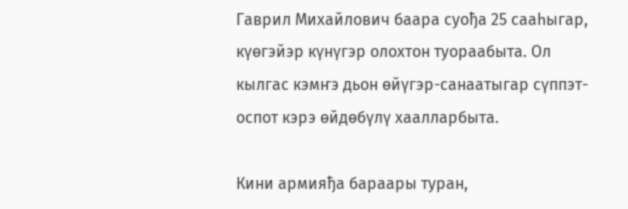Гаврил Михайлович баара суођа 25 сааһыгар, күөгэйэр күнүгэр олохтон туораабыта. Ол кылгас кэмҥэ дьон өйүгэр-санаатыгар сүппэт-оспот кэрэ өйдөбүлү хаалларбыта.

Кини армияђа бараары туран,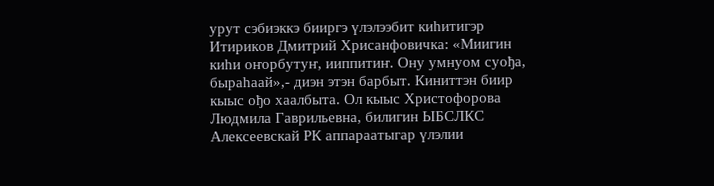урут сэбиэккэ бииргэ үлэлээбит киһитигэр Итириков Дмитрий Хрисанфовичка: «Миигин киһи оҥорбутуҥ, ииппитиҥ. Ону умнуом суођа, быраһаай»,- диэн этэн барбыт. Киниттэн биир кыыс ођо хаалбыта. Ол кыыс Христофорова Людмила Гаврильевна, билигин ЫБСЛКС Алексеевскай РК аппараатыгар үлэлии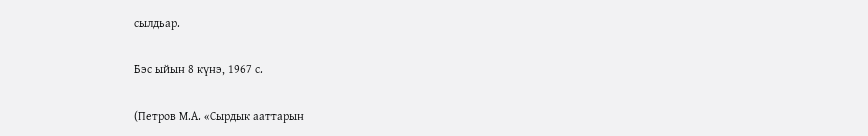сылдьар.

Бэс ыйын 8 күнэ, 1967 с.

(Петров М.А. «Сырдык ааттарын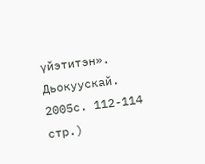үйэтитэн». Дьокуускай. 2005с. 112-114 стр.)